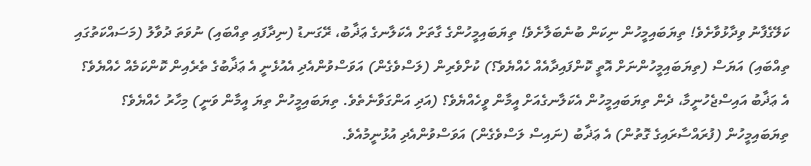ކަލޭގެފާނު ވިދާޅުވާށެވެ! ތިޔަބައިމީހުން ނިކަން ބުނެބަލާށެވެ! ތިޔަބައިމީހުންގެ ގާތަށް އެކަލާނގެ ޢަޛާބު، ރޭގަނޑު (ނިދާފައި ތިއްބައި) ނުވަތަ ދުވާލު (މަސައްކަތުގައި ތިއްބައި) އަޔަސް (ތިޔަބައިމީހުންނަށް އޮތީ ކޮންފައިދާއެއް ހެއްޔެވެ؟) ކުށްވެރިން (ލަސްވެގެން) އަވަސްވުންއެދި އެއުޅެނީ އެ ޢަޛާބުގެ ތެރެއިން ކޮންކަމެއް ހެއްޔެވެ؟
އެ ޢަޛާބު އައިސްޖެހުނީމާ، ދެން ތިޔަބައިމީހުން އެކަލާނގެއަށް އީމާން ވީހެއްޔެވެ؟ (އަދި އަންގަވާނެތެވެ. ތިޔަބައިމީހުން ތިޔަ އީމާން ވަނީ) މިހާރު ހެއްޔެވެ؟ ތިޔަބައިމީހުން (ފުރައްސާރައިގެ ގޮތުން) އެ ޢަޛާބު (ނައިސް ލަސްވެގެން) އަވަސްވުންއެދި އުޅުނީމުއެވެ.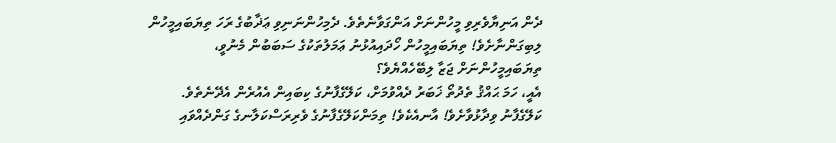ދެން އަނިޔާވެރިވި މީހުންނަށް އަންގަވާނެތެވެ. ދެމިހުންނަނިވި ޢަޛާބުގެ ރަހަ ތިޔަބައިމީހުން ލިބިގަންނާށެވެ! ތިޔަބައިމީހުން ހޯދައިއުޅުނު ޢަމަލުތަކުގެ ސަބަބުން މެނުވީ، ތިޔަބައިމީހުންނަށް ޖަޒާ ލިބޭހެއްޔެވެ؟
އެއީ، ހަމަ ޙައްޤު ތެދުތޯ ޚަބަރު ދެއްވުމަށް، ކަލޭގެފާނުގެ ކިބައިން އެއުރެން އެދޭނެތެވެ. ކަލޭގެފާނު ވިދާޅުވާށެވެ! އާނއެކެވެ! ތިމަންކަލޭގެފާނުގެ ވެރިރަސްކަލާނގެ ގަންދެއްވައި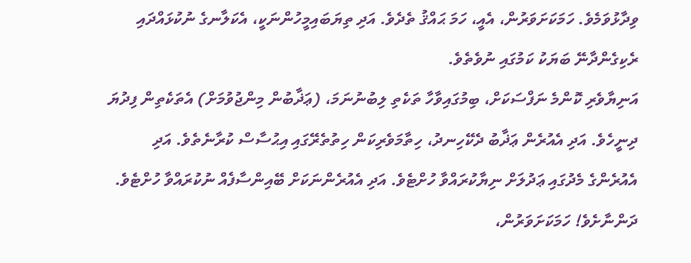ވިދާޅުވަމެވެ. ހަމަކަށަވަރުން، އެއީ، ހަމަ ޙައްޤު ތެދެވެ. އަދި ތިޔަބައިމީހުންނަކީ، އެކަލާނގެ ނުކުޅައްދައި ރެކިގެންދާނޭ ބަޔަކު ކަމުގައި ނުވެތެވެ.
އަނިޔާވެރި ކޮންމެ ނަފްސަކަށް، ބިމުގައިވާހާ ތަކެތި ލިބުނުނަމަ، (ޢަޛާބުން މިންޖުވުމަށް) އެތަކެތިން ފިދުޔަ ދިނީހެވެ. އަދި އެއުރެން ޢަޛާބު ދެކޭހިނދު، ހިތާމަވެރިކަން ހިތުތެރޭގައި އިޙުސާސް ކުރާނެތެވެ. އަދި އެއުރެންގެ މެދުގައި ޢަދުލަށް ނިޔާކުރައްވާ ހުށްޓެވެ. އަދި އެއުރެންނަކަށް ބޭއިންސާފެއް ނުކުރައްވާ ހުށްޓެވެ.
ދަންނާށެވެ! ހަމަކަށަވަރުން،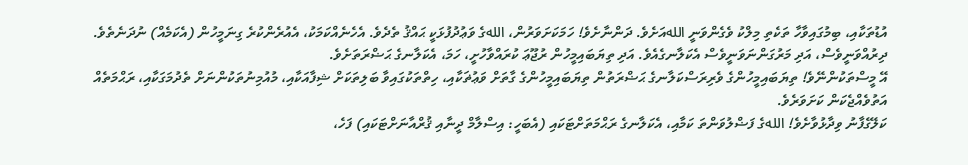އުޑުތަކާއި، ބިމުގައިވާހާ ތަކެތި މިލްކު ވެގެންވަނީ اللهއަށެވެ. ދަންނާށެވެ! ހަމަކަށަވަރުން، اللهގެ ވަޢުދުފުޅަކީ ޙައްޤު ތެދެވެ. އެހެނެއްކަމަކު، އެއުރެންކުރެ ގިނަމީހުން (އެކަމެއް) ނުދަނެތެވެ.
ދިރުއްވަނީވެސް، އަދި މަރުގަންނަވަނީވެސް އެކަލާނގެއެވެ. އަދި ތިޔަބައިމީހުން ރުޖޫޢަ ކުރައްވާހުށީ، ހަމަ، އެކަލާނގެ ޙަޟްރަތަށެވެ.
އޭ މީސްތަކުންނޭވެ! ތިޔަބައިމީހުންގެ ވެރިރަސްކަލާނގެ ޙަޟްރަތުން ތިޔަބައިމީހުންގެ ގާތަށް ވަޢުޡަކާއި، ހިތްތަކުގައިވާ ބަލިތަކަށް ޝިފާއަކާއި، މުއުމިނުތަކުންނަށް ތެދުމަގަކާއި، ރަޙްމަތެއް އަތުވެއްޖެކަން ކަށަވަރެވެ.
ކަލޭގެފާނު ވިދާޅުވާށެވެ! اللهގެ ފަޟްލުވަންތަ ކަމާއި، އެކަލާނގެ ރަޙްމަތަށްޓަކައި (އެބަހީ: އިސްލާމް ދީނާއި ޤުރްއާނަށްޓަކައި) ފަހެ،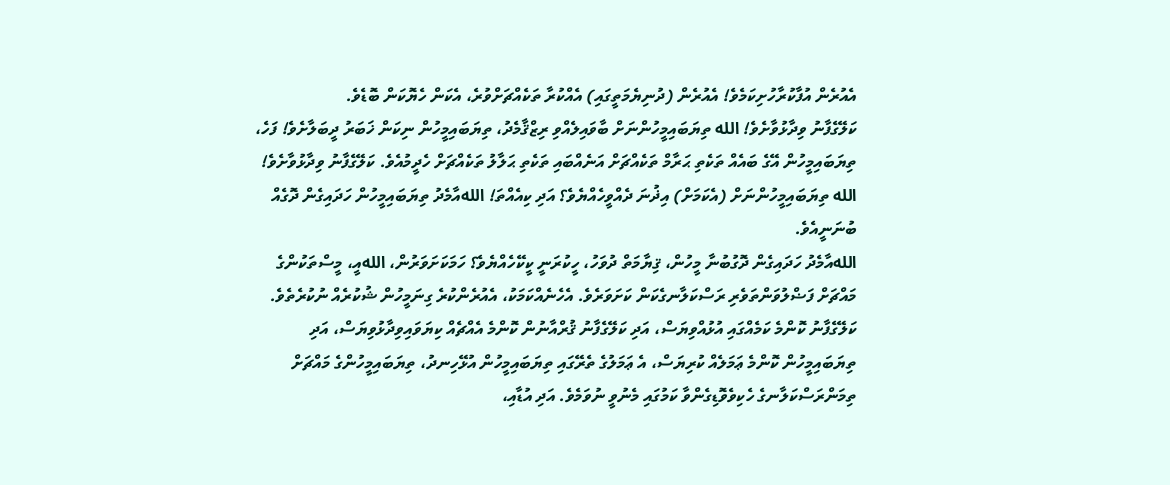އެއުރެން އުފާކުރާހުށިކަމެވެ! އެއުރެން (ދުނިޔެމަތީގައި) އެއްކުރާ ތަކެއްޗަށްވުރެ، އެކަން ހެޔޮކަން ބޮޑެވެ.
ކަލޭގެފާނު ވިދާޅުވާށެވެ! الله ތިޔަބައިމީހުންނަށް ބާވައިލެއްވި ރިޒްޤާމެދު، ތިޔަބައިމީހުން ނިކަން ޚަބަރު ދީބަލާށެވެ! ފަހެ، ތިޔަބައިމީހުން އޭގެ ބައެއް ތަކެތި ޙަރާމް ތަކެއްޗަށް އަނެއްބައި ތަކެތި ޙަލާލު ތަކެއްޗަށް ހެދީމުއެވެ. ކަލޭގެފާނު ވިދާޅުވާށެވެ! الله ތިޔަބައިމީހުންނަށް (އެކަމަށް) އިޛުނަ ދެއްވީހެއްޔެވެ؟ އަދި ކިއެއްތަ! اللهއާމެދު ތިޔަބައިމީހުން ހަދައިގެން ދޮގެއް ބުނަނީއެވެ.
اللهއާމެދު ހަދައިގެން ދޮގުބުނާ މީހުން، ޤިޔާމަތް ދުވަހު، ހީކުރަނީ ކީކޭހެއްޔެވެ؟ ހަމަކަށަވަރުން، اللهއީ، މީސްތަކުންގެ މައްޗަށް ފަޟްލުވަންތަވެރި ރަސްކަލާނގެކަން ކަށަވަރެވެ. އެހެނެއްކަމަކު، އެއުރެންކުރެ ގިނަމީހުން ޝުކުރެއް ނުކުރެތެވެ.
ކަލޭގެފާނު ކޮންމެ ކަމެއްގައި އުޅުއްވިޔަސް، އަދި ކަލޭގެފާނު ޤުރްއާނުން ކޮންމެ އެއްޗެއް ކިޔަވައިވިދާޅުވިޔަސް، އަދި ތިޔަބައިމީހުން ކޮންމެ ޢަމަލެއް ކުރިޔަސް، އެ ޢަމަލުގެ ތެރޭގައި ތިޔަބައިމީހުން އުޅޭހިނދު، ތިޔަބައިމީހުންގެ މައްޗަށް ތިމަންރަސްކަލާނގެ ހެކިވެވޮޑިގެންވާ ކަމުގައި މެނުވީ ނުވަމެވެ. އަދި އުޑާއި،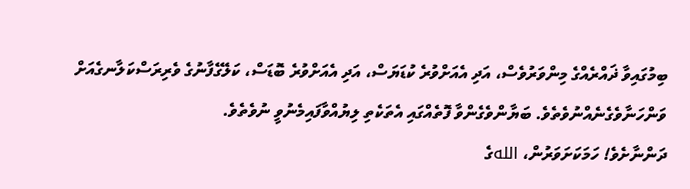ބިމުގައިވާ ޛައްރެއްގެ މިންވަރުވެސް، އަދި އެއަށްވުރެ ކުޑަޔަސް، އަދި އެއަށްވުރެ ބޮޑަސް، ކަލޭގެފާނުގެ ވެރިރަސްކަލާނގެއަށް ވަންހަނާވެގެނެއްނުވެތެވެ. ބަޔާންވެގެންވާ ފޮތެއްގައި އެތަކެތި ލިޔުއްވާފައިމެނުވީ ނުވެތެވެ.
ދަންނާށެވެ! ހަމަކަށަވަރުން، اللهގެ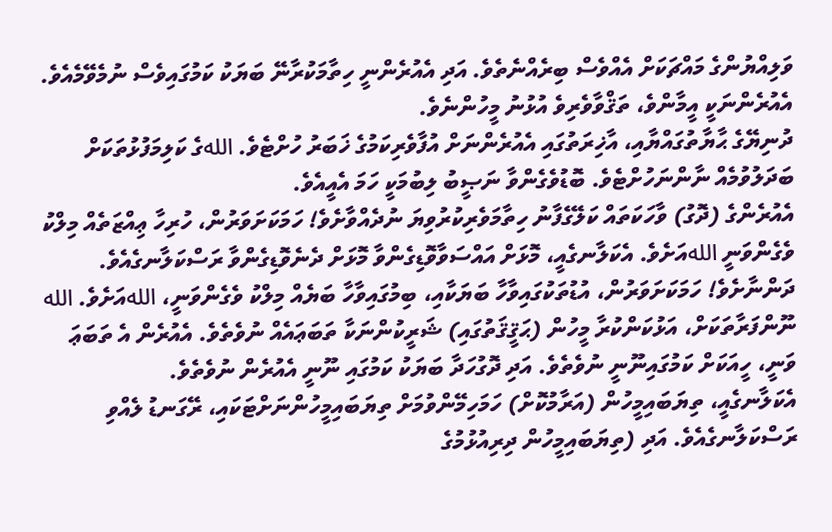ވަލިއްޔުންގެ މައްޗަކަށް އެއްވެސް ބިރެއްނެތެވެ. އަދި އެއުރެންނީ ހިތާމަކުރާނޭ ބަޔަކު ކަމުގައިވެސް ނުމެވޭމެއެވެ.
އެއުރެންނަކީ އީމާންވެ، ތަޤްވާވެރިވެ އުޅުނު މީހުންނެވެ.
ދުނިޔޭގެ ޙާޔާތުގައްޔާއި، އާޚިރަތުގައި އެއުރެންނަށް އުފާވެރިކަމުގެ ޚަބަރު ހުށްޓެވެ. اللهގެ ކަލިމަފުޅުތަކަށް ބަދަލުވުމެއް ނާންނަހުށްޓެވެ. ބޮޑުވެގެންވާ ނަޞީބު ލިބުމަކީ ހަމަ އެއީއެވެ.
އެއުރެންގެ (ދޮގު) ވާހަކަތައް ކަލޭގެފާނު ހިތާމަވެރިކުރުވިޔަ ނުދެއްވާށެވެ! ހަމަކަށަވަރުން، ހުރިހާ ޢިއްޒަތެއް މިލްކު ވެގެންވަނީ اللهއަށެވެ. އެކަލާނގެއީ، މޮޅަށް އައްސަވާވޮޑިގެންވާ މޮޅަށް ދެނެވޮޑިގެންވާ ރަސްކަލާނގެއެވެ.
ދަންނާށެވެ! ހަމަކަށަވަރުން، އުޑުތަކުގައިވާހާ ބަޔަކާއި، ބިމުގައިވާހާ ބަޔެއް މިލްކު ވެގެންވަނީ، اللهއަށެވެ. الله ނޫންފަރާތަކަށް، އަޅުކަންކުރާ މީހުން (ޙަޤީޤަތުގައި) ޝަރީކުންނަކާ ތަބަޢައެއް ނުވެތެވެ. އެއުރެން އެ ތަބަޢަ ވަނީ، ހީއަކަށް ކަމުގައިނޫނީ ނުވެތެވެ. އަދި ދޮގުހަދާ ބަޔަކު ކަމުގައި ނޫނީ އެއުރެން ނުވެތެވެ.
އެކަލާނގެއީ، ތިޔަބައިމީހުން (އަރާމުކޮށް) ހަމަހިމޭންވުމަށް ތިޔަބައިމީހުންނަށްޓަކައި، ރޭގަނޑު ލެއްވި ރަސްކަލާނގެއެވެ. އަދި (ތިޔަބައިމީހުން ދިރިއުޅުމުގެ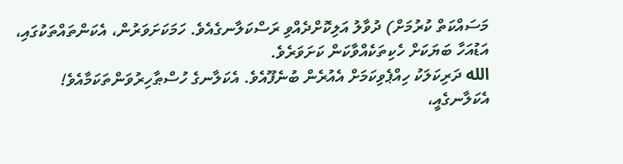މަސައްކަތް ކުރުމަށް) ދުވާލު އަލިކޮށްދެއްވި ރަސްކަލާނގެއެވެ. ހަމަކަށަވަރުން، އެކަންތައްތަކުގައި، އަޑުއަހާ ބަޔަކަށް ހެކިތަކެއްވާކަން ކަށަވަރެވެ.
الله ދަރިކަލަކު ހިއްޕެވިކަމަށް އެއުރެން ބުނެފޫއެވެ. އެކަލާނގެ ހުސްޠާހިރުވަންތަކަމާއެވެ! އެކަލާނގެއީ،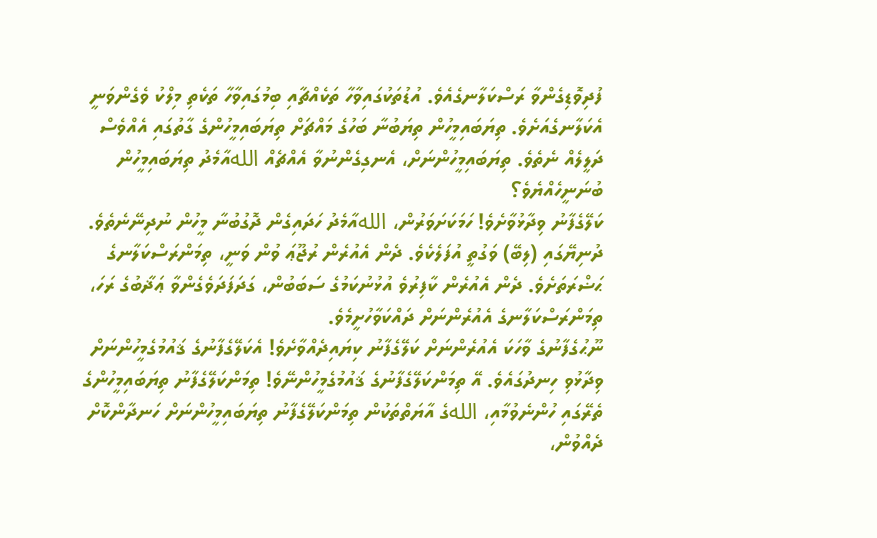ފުދިވޮޑިގެންވާ ރަސްކަލާނގެއެވެ. އުޑުތަކުގައިވާހާ ތަކެއްޗާއި ބިމުގައިވާހާ ތަކެތި މިލްކު ވެގެންވަނީ އެކަލާނގެއަށެވެ. ތިޔަބައިމީހުން ތިޔަބުނާ ބަހުގެ މައްޗަށް ތިޔަބައިމީހުންގެ ގާތުގައި އެއްވެސް ދަލީލެއް ނެތެވެ. ތިޔަބައިމީހުންނަށް، އެނގިގެންނުވާ އެއްޗެއް اللهއާމެދު ތިޔަބައިމީހުން ބުނަނީހެއްޔެވެ؟
ކަލޭގެފާނު ވިދާޅުވާށެވެ! ހަމަކަށަވަރުން، اللهއާމެދު ހަދައިގެން ދޮގުބުނާ މީހުން ނުދިނޭނެތެވެ.
ދުނިޔޭގައި (ލިބޭ) ވަގުތީ އުފަލެކެވެ. ދެން އެއުރެން ރުޖޫޢަ ވުން ވަނީ، ތިމަންރަސްކަލާނގެ ޙަޟްރަތަށެވެ. ދެން އެއުރެން ކާފިރުވެ އުޅުނުކަމުގެ ސަބަބުން، ގަދަފަދަވެގެންވާ ޢަޛާބުގެ ރަހަ، ތިމަންރަސްކަލާނގެ އެއުރެންނަށް ދައްކަވާހުށީމެވެ.
ނޫޙުގެފާނުގެ ވާހަކަ އެއުރެންނަށް ކަލޭގެފާނު ކިޔައިދެއްވާށެވެ! އެކަލޭގެފާނުގެ ޤައުމުގެމީހުންނަށް ވިދާޅުވި ހިނދުގައެވެ. އޭ ތިމަންކަލޭގެފާނުގެ ޤައުމުގެމީހުންނޭވެ! ތިމަންކަލޭގެފާނު ތިޔަބައިމީހުންގެ ތެރޭގައި ހުންނެވުމާއި، اللهގެ އާޔަތްތަކުން ތިމަންކަލޭގެފާނު ތިޔަބައިމީހުންނަށް ހަނދާންކޮށް ދެއްވުން،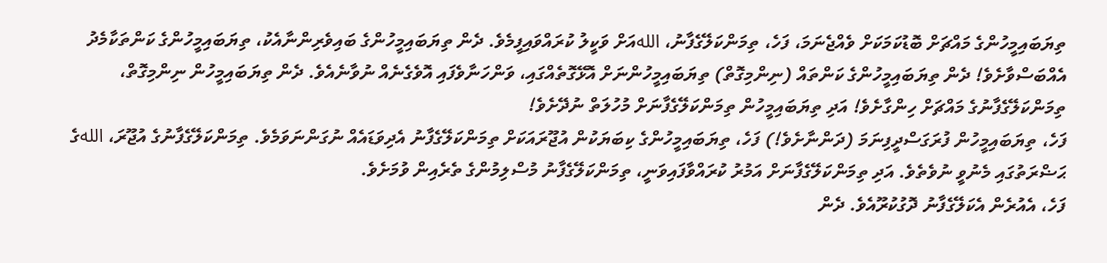ތިޔަބައިމީހުންގެ މައްޗަށް ބޮޑުކަމަކަށް ވެއްޖެނަމަ، ފަހެ، ތިމަންކަލޭގެފާނު، اللهއަށް ވަކީލު ކުރައްވައިފީމެވެ. ދެން ތިޔަބައިމީހުންގެ ބައިވެރިންނާއެކު، ތިޔަބައިމީހުންގެ ކަންތަކާމެދު އެއްބަސްވާށެވެ! ދެން ތިޔަބައިމީހުންގެ ކަންތައް (ނިންމިގޮތް) ތިޔަބައިމީހުންނަށް އޮޅޭގޮތެއްގައި، ވަންހަނާވެފައި އޮވެގެނެއް ނުވާނެއެވެ. ދެން ތިޔަބައިމީހުން ނިންމިގޮތް، ތިމަންކަލޭގެފާނުގެ މައްޗަށް ހިންގާށެވެ! އަދި ތިޔަބައިމީހުން ތިމަންކަލޭގެފާނަށް މުހުލަތް ނުދޭށެވެ!
ފަހެ، ތިޔަބައިމީހުން ފުރަގަސްދީފިނަމަ (ދަންނާށެވެ!) ފަހެ، ތިޔަބައިމީހުންގެ ކިބަޔަކުން އުޖޫރައަކަށް ތިމަންކަލޭގެފާނު އެދިވަޑައެއް ނުގަންނަވަމެވެ. ތިމަންކަލޭގެފާނުގެ އުޖޫރަ، اللهގެ ޙަޟްރަތުގައި މެނުވީ ނުވެތެވެ. އަދި ތިމަންކަލޭގެފާނަށް އަމުރު ކުރައްވާފައިވަނީ، ތިމަންކަލޭގެފާނު މުސްލިމުންގެ ތެރެއިން ވުމަށެވެ.
ފަހެ، އެއުރެން އެކަލޭގެފާނު ދޮގުކުރޫއެވެ. ދެން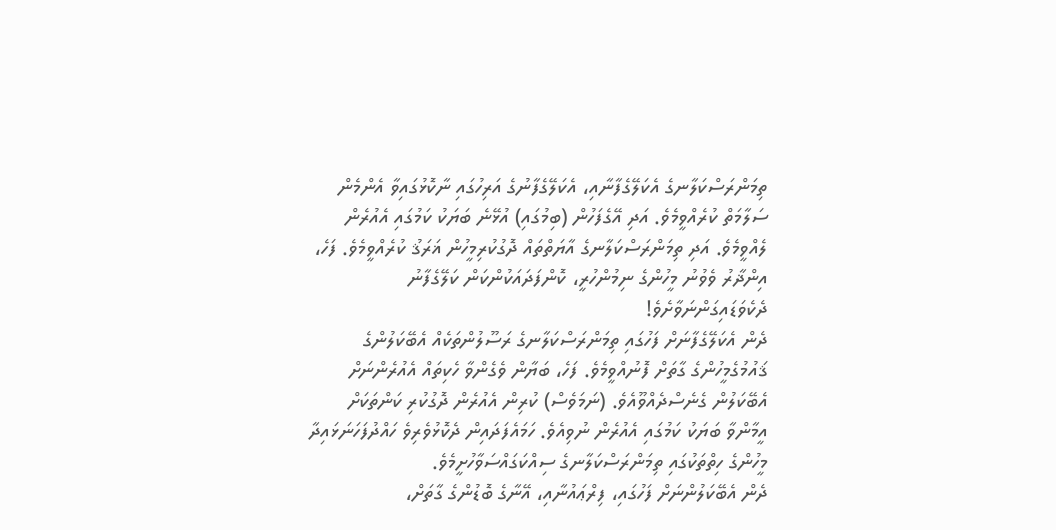ތިމަންރަސްކަލާނގެ އެކަލޭގެފާނާއި، އެކަލޭގެފާނުގެ އަރިހުގައި ނާކޮޅުގައިވާ އެންމެން ސަލާމަތް ކުރެއްވީމެވެ. އަދި އޭގެފަހުން (ބިމުގައި) އުޅޭނެ ބަޔަކު ކަމުގައި އެއުރެން ލެއްވީމެވެ. އަދި ތިމަންރަސްކަލާނގެ އާޔަތްތައް ދޮގުކުރިމީހުން ޣަރަޤު ކުރެއްވީމެވެ. ފަހެ، އިންޛާރު ވެވުނު މީހުންގެ ނިމުންހުރީ، ކޮންފަދައަކުންކަން ކަލޭގެފާނު ދެކެވަޑައިގަންނަވާށެވެ!
ދެން އެކަލޭގެފާނަށް ފަހުގައި ތިމަންރަސްކަލާނގެ ރަސޫލުންތަކެއް އެބޭކަލުންގެ ޤައުމުގެމީހުންގެ ގާތަށް ފޮނުއްވީމެވެ. ފަހެ، ބަޔާން ވެގެންވާ ހެކިތައް އެއުރެންނަށް އެބޭކަލުން ގެނެސްދެއްވޫއެވެ. (ނަމަވެސް) ކުރިން އެއުރެން ދޮގުކުރި ކަންތަކަށް އީމާންވާ ބަޔަކު ކަމުގައި އެއުރެން ނުވިއެވެ. ހަމައެފަދައިން ދެކޮޅުވެރިވެ ހައްދުފަހަނަޅައިދާ މީހުންގެ ހިތްތަކުގައި ތިމަންރަސްކަލާނގެ ސިއްކަގައްސަވާހުށީމެވެ.
ދެން އެބޭކަލުންނަށް ފަހުގައި، ފިރްޢައުނާއި، އޭނާގެ ބޮޑުންގެ ގާތަށް،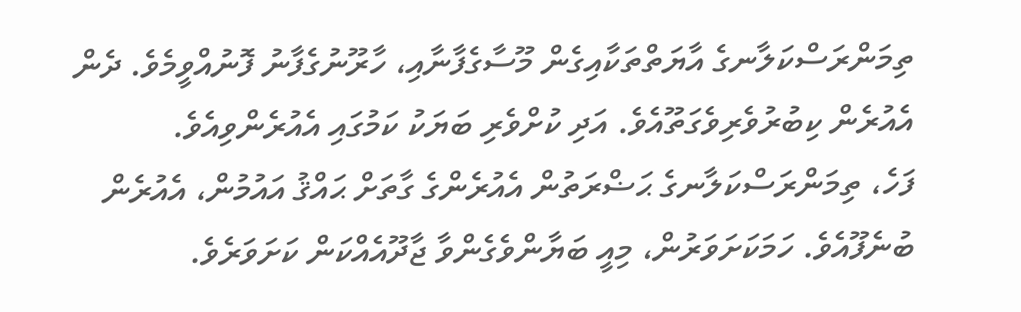ތިމަންރަސްކަލާނގެ އާޔަތްތަކާއިގެން މޫސާގެފާނާއި، ހާރޫނުގެފާނު ފޮނުއްވީމެވެ. ދެން އެއުރެން ކިބުރުވެރިވެގަތޫއެވެ. އަދި ކުށްވެރި ބަޔަކު ކަމުގައި އެއުރެންވިއެވެ.
ފަހެ، ތިމަންރަސްކަލާނގެ ޙަޟްރަތުން އެއުރެންގެ ގާތަށް ޙައްޤު އައުމުން، އެއުރެން ބުނެފޫއެވެ. ހަމަކަށަވަރުން، މިއީ ބަޔާންވެގެންވާ ޖާދޫއެއްކަން ކަށަވަރެވެ.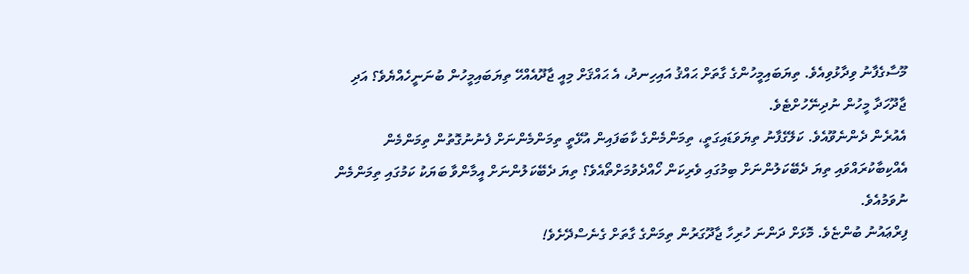މޫސާގެފާނު ވިދާޅުވިއެވެ. ތިޔަބައިމީހުންގެ ގާތަށް ޙައްޤު އައިހިނދު، އެ ޙައްޤަށް މިއީ ޖާދޫއެއްހޭ ތިޔަބައިމީހުން ބުނަނީހެއްޔެވެ؟ އަދި ޖާދޫހަދާ މީހުން ނުދިނޭހުށްޓެވެ.
އެއުރެން ދެންނެވޫއެވެ. ކަލޭގެފާނު ތިޔަވަޑައިގަތީ، ތިމަންމެންގެ ކާބަފައިން އުޅޭތީ ތިމަންމެންނަށް ފެނުނުގޮތުން ތިމަންމެން އެއްކިބާކުރައްވައި ތިޔަ ދެބޭކަލުންނަށް ބިމުގައި ވެރިކަން ހޯއްދެވުމަށްތޯއެވެ؟ ތިޔަ ދެބޭކަލުންނަށް އީމާންވާ ބަޔަކު ކަމުގައި ތިމަންމެން ނުވަމުއެވެ.
ފިރްޢައުނު ބުންޏެވެ. މޮޅަށް ދަންނަ ހުރިހާ ޖާދޫގަރުން ތިމަންގެ ގާތަށް ގެނެސްދޭށެވެ!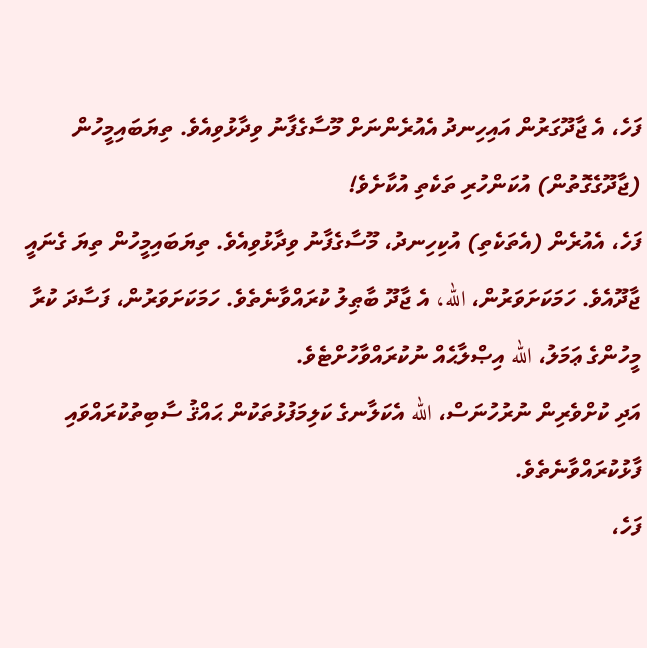ފަހެ، އެ ޖާދޫގަރުން އައިހިނދު އެއުރެންނަށް މޫސާގެފާނު ވިދާޅުވިއެވެ. ތިޔަބައިމީހުން (ޖާދޫގެގޮތުން) އުކަންހުރި ތަކެތި އުކާށެވެ!
ފަހެ، އެއުރެން (އެތަކެތި) އުކިހިނދު، މޫސާގެފާނު ވިދާޅުވިއެވެ. ތިޔަބައިމީހުން ތިޔަ ގެނައީ ޖާދޫއެވެ. ހަމަކަށަވަރުން، الله، އެ ޖާދޫ ބާޠިލު ކުރައްވާނެތެވެ. ހަމަކަށަވަރުން، ފަސާދަ ކުރާ މީހުންގެ ޢަމަލު، الله އިޞްލާޙެއް ނުކުރައްވާހުށްޓެވެ.
އަދި ކުށްވެރިން ނުރުހުނަސް، الله އެކަލާނގެ ކަލިމަފުޅުތަކުން ޙައްޤު ސާބިތުކުރައްވައި ފާޅުކުރައްވާނެތެވެ.
ފަހެ،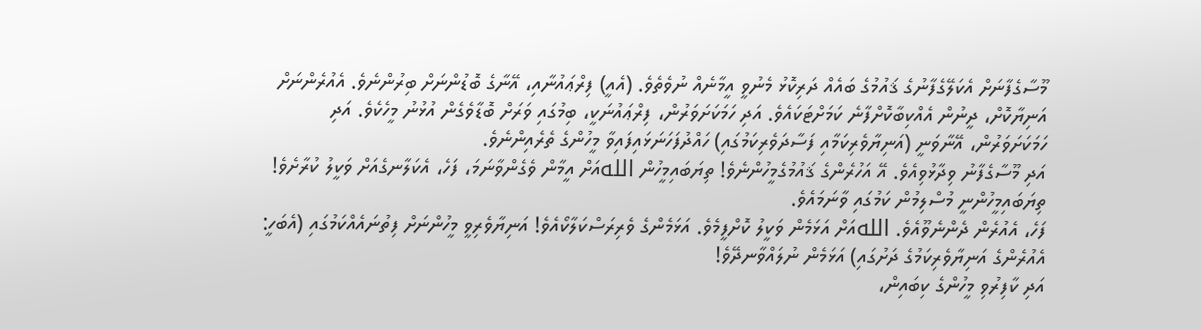މޫސާގެފާނަށް އެކަލޭގެފާނުގެ ޤައުމުގެ ބައެއް ދަރިކޮޅު މެނުވީ އީމާނެއް ނުވެތެވެ. (އެއީ) ފިރްޢައުނާއި، އޭނާގެ ބޮޑުންނަށް ބިރުންނެވެ. އެއުރެންނަށް އަނިޔާކޮށް، ދީނުން އެއްކިބާކޮށްފާނެ ކަމަށްޓަކައެވެ. އަދި ހަމަކަށަވަރުން، ފިރްޢައުނަކީ، ބިމުގައި ވަރަށް ބޮޑާވެގެން އުޅުނު މީހެކެވެ. އަދި ހަމަކަށަވަރުން، އޭނާވަނީ (އަނިޔާވެރިކަމާއި ފަސާދަވެރިކަމުގައި) ހައްދުފަހަނަޅައިފައިވާ މީހުންގެ ތެރެއިންނެވެ.
އަދި މޫސާގެފާނު ވިދާޅުވިއެވެ. އޭ އަހުރެންގެ ޤައުމުގެމީހުންނެވެ! ތިޔަބައިމީހުން اللهއަށް އީމާން ވެގެންވާނަމަ، ފަހެ، އެކަލާނގެއަށް ވަކީލު ކުރާށެވެ! ތިޔަބައިމީހުންނީ މުސްލިމުން ކަމުގައި ވާނަމައެވެ.
ފަހެ، އެއުރެން ދެންނެވޫއެވެ. اللهއަށް އަޅަމެން ވަކީލު ކޮށްފީމެވެ. އަޅަމެންގެ ވެރިރަސްކަލާކޯއެވެ! އަނިޔާވެރިވީ މީހުންނަށް ފިތުނައެއްކަމުގައި (އެބަހީ: އެއުރެންގެ އަނިޔާވެރިކަމުގެ ދަށުގައި) އަޅަމެން ނުލައްވާނދޭވެ!
އަދި ކާފިރުވި މީހުންގެ ކިބައިން،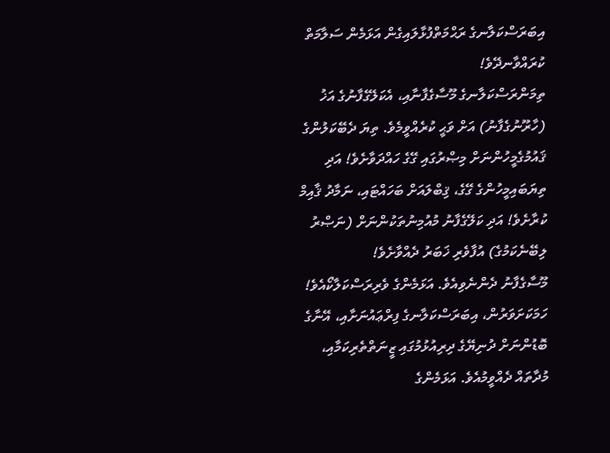އިބަރަސްކަލާނގެ ރަޙްމަތްފުޅާލައިގެން އަޅަމެން ސަލާމަތް ކުރައްވާނދޭވެ!
ތިމަންރަސްކަލާނގެ މޫސާގެފާނާއި، އެކަލޭގެފާނުގެ އަޚު (ހާރޫނުގެފާނު) އަށް ވަޙީ ކުރެއްވީމެވެ. ތިޔަ ދެބޭކަލުންގެ ޤައުމުގެމީހުންނަށް މިޞްރުގައި ގޭގެ ހައްދަވާށެވެ! އަދި ތިޔަބައިމީހުންގެ ގޭގެ، ޤިބްލައަށް ބަހައްޓައި، ނަމާދު ޤާއިމް ކުރާށެވެ! އަދި ކަލޭގެފާނު މުއުމިނުތަކުންނަށް (ނަޞްރު ލިބޭނެކަމުގެ) އުފާވެރި ޚަބަރު ދެއްވާށެވެ!
މޫސާގެފާނު ދެންނެވިއެވެ. އަޅަމެންގެ ވެރިރަސްކަލާކޯއެވެ! ހަމަކަށަވަރުން، އިބަރަސްކަލާނގެ ފިރްޢައުނަށާއި، އޭނާގެ ބޮޑުންނަށް ދުނިޔޭގެ ދިރިއުޅުމުގައި ޒީނަތްތެރިކަމާއި، މުދާތައް ދެއްވީމުއެވެ. އަޅަމެންގެ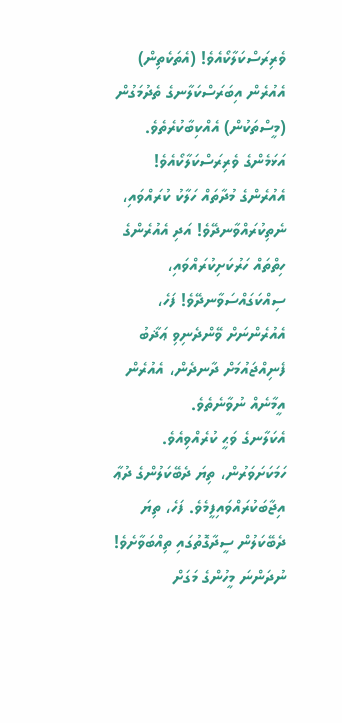ވެރިރަސްކަލާކޯއެވެ! (އެތަކެތިން) އެއުރެން އިބަރަސްކަލާނގެ ތެދުމަގުން (މީސްތަކުން) އެއްކިބާކުރެތެވެ. އަޅަމެންގެ ވެރިރަސްކަލާކޯއެވެ! އެއުރެންގެ މުދާތައް ހަލާކު ކުރައްވައި، ނެތިކުރައްވާނދޭވެ! އަދި އެއުރެންގެ ހިތްތައް ހަރުކަށިކުރައްވައި، ސިއްކަގައްސަވާނދޭވެ! ފަހެ، އެއުރެންނަށް ވޭންދެނިވި ޢަޛާބު ފެނިއްޖައުމަށް ދާނދެން، އެއުރެން އީމާނެއް ނުވާނެތެވެ.
އެކަލާނގެ ވަޙީ ކުރެއްވިއެވެ. ހަމަކަށަވަރުން، ތިޔަ ދެބޭކަލުންގެ ދުޢާ އިޖާބަކުރައްވައިފީމެވެ. ފަހެ، ތިޔަ ދެބޭކަލުން ސީދާގޮތުގައި ތިއްބަވާށެވެ! ނުދަންނަ މީހުންގެ މަގަށް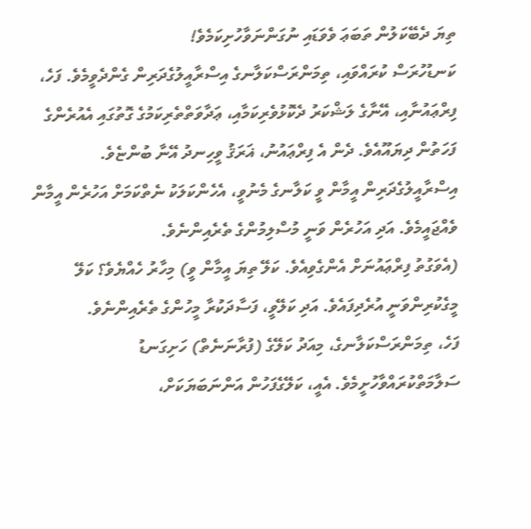ތިޔަ ދެބޭކަލުން ތަބަޢަ ވެވަޑައި ނުގަންނަވާހުށިކަމެވެ!
ކަނޑުހުރަސް ކުރައްވައި، ތިމަންރަސްކަލާނގެ އިސްރާއީލުގެދަރިން ގެންދެވީމެވެ. ފަހެ، ފިރްޢައުނާއި، އޭނާގެ ލަޝްކަރު ދެކޮޅުވެރިކަމާއި، ޢަދާވަތްތެރިކަމުގެ ގޮތުގައި އެއުރެންގެ ފަހަތުން ދިޔައޫއެވެ. ދެން އެ ފިރްޢައުނު، ޣަރަޤު ވީހިނދު އޭނާ ބުންޏެވެ. އިސްރާއީލުގެދަރިން އީމާން ވީ ކަލާނގެ މެނުވީ، އެހެންކަލަކު ނެތްކަމަށް އަހުރެން އީމާން ވެއްޖައީމެވެ. އަދި އަހުރެން ވަނީ މުސްލިމުންގެ ތެރެއިންނެވެ.
(އެވަގުތު ފިރްޢައުނަށް އެންގެވިއެވެ. ކަލޭ ތިޔަ އީމާން ވީ) މިހާރު ހެއްޔެވެ؟ ކަލޭ މީގެކުރިންވަނީ އުރެދިފައެވެ. އަދި ކަލޭވީ، ފަސާދަކުރާ މީހުންގެ ތެރެއިންނެވެ.
ފަހެ، ތިމަންރަސްކަލާނގެ، މިއަދު ކަލޭގެ (ފުރާނަނެތް) ހަށިގަނޑު ސަލާމަތްކުރައްވާހުށީމެވެ. އެއީ، ކަލޭގެފަހުން އަންނަބަޔަކަށް،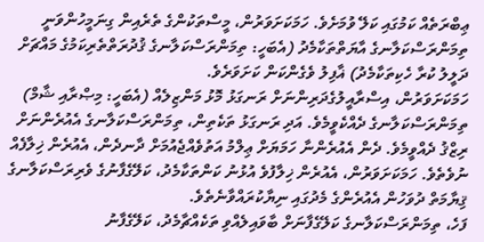ޢިބްރަތެއް ކަމުގައި ކަލޭ ވުމަށެވެ. ހަމަކަށަވަރުން، މީސްތަކުންގެ ތެރެއިން ގިނަމީހުންވަނީ ތިމަންރަސްކަލާނގެ އާޔަތްތަކާމެދު (އެބަހީ: ތިމަންރަސްކަލާނގެ ޤުދުރަތްތެރިކަމުގެ މައްޗަށް ދަލީލު ކުރާ ހެކިތަކާމެދު) ޣާފިލު ވެގެންކަން ކަށަވަރެވެ.
ހަމަކަށަވަރުން، އިސްރާއީލުގެދަރިންނަށް ރަނގަޅު މޮޅު މަންޒިލެއް (އެބަހީ: މިޞްރާއި ޝާމް) ތިމަންރަސްކަލާނގެ ދެއްކެވީމެވެ. އަދި ރަނގަޅު ތަކެތިން، ތިމަންރަސްކަލާނގެ އެއުރެންނަށް ރިޒްޤު ދެއްވީމެވެ. ދެން އެއުރެންނާ ހަމަޔަށް ޢިލްމު އަތުވެއްޖެއުމަށް ދާނދެން، އެއުރެން ޚިލާފެއް ނުވެތެވެ. ހަމަކަށަވަރުން، އެއުރެން ޚިލާފުވެ އުޅުނު ކަންތަކާމެދު، ކަލޭގެފާނުގެ ވެރިރަސްކަލާނގެ ޤިޔާމަތް ދުވަހުން އެއުރެންގެ މެދުގައި ނިޔާކުރައްވާނެތެވެ.
ފަހެ، ތިމަންރަސްކަލާނގެ ކަލޭގެފާނަށް ބާވައިލެއްވި ތަކެއްޗާމެދު، ކަލޭގެފާނު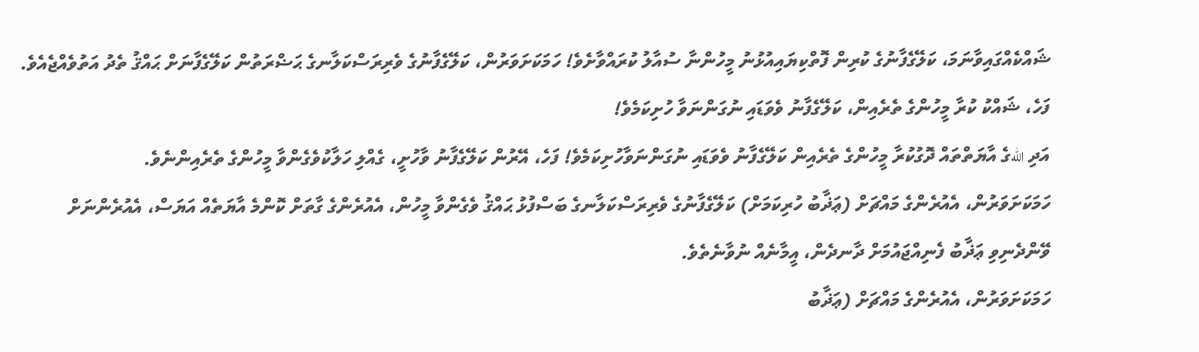ޝައްކެއްގައިވާނަމަ، ކަލޭގެފާނުގެ ކުރިން ފޮތްކިޔައިއުޅުނު މީހުންނާ ސުއާލު ކުރައްވާށެވެ! ހަމަކަށަވަރުން، ކަލޭގެފާނުގެ ވެރިރަސްކަލާނގެ ޙަޟްރަތުން ކަލޭގެފާނަށް ޙައްޤު ތެދު އަތުވެއްޖެއެވެ. ފަހެ، ޝައްކު ކުރާ މީހުންގެ ތެރެއިން، ކަލޭގެފާނު ވެވަޑައި ނުގަންނަވާ ހުށިކަމެވެ!
އަދި اللهގެ އާޔަތްތައް ދޮގުކުރާ މީހުންގެ ތެރެއިން ކަލޭގެފާނު ވެވަޑައި ނުގަންނަވާހުށިކަމެވެ! ފަހެ، އޭރުން ކަލޭގެފާނު ވާހުށީ، ގެއްލި ހަލާކުވެގެންވާ މީހުންގެ ތެރެއިންނެވެ.
ހަމަކަށަވަރުން، އެއުރެންގެ މައްޗަށް (ޢަޛާބު ހުރިކަމަށް) ކަލޭގެފާނުގެ ވެރިރަސްކަލާނގެ ބަސްފުޅު ޙައްޤު ވެގެންވާ މީހުން، އެއުރެންގެ ގާތަށް ކޮންމެ އާޔަތެއް އަޔަސް، އެއުރެންނަށް ވޭންދެނިވި ޢަޛާބު ފެނިއްޖައުމަށް ދާނދެން، އީމާނެއް ނުވާނެތެވެ.
ހަމަކަށަވަރުން، އެއުރެންގެ މައްޗަށް (ޢަޛާބު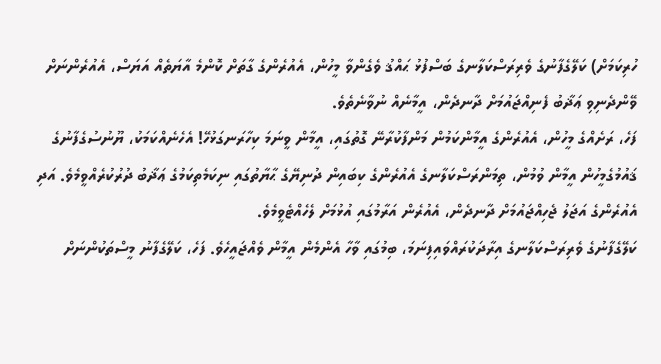ހުރިކަމަށް) ކަލޭގެފާނުގެ ވެރިރަސްކަލާނގެ ބަސްފުޅު ޙައްޤު ވެގެންވާ މީހުން، އެއުރެންގެ ގާތަށް ކޮންމެ އާޔަތެއް އަޔަސް، އެއުރެންނަށް ވޭންދެނިވި ޢަޛާބު ފެނިއްޖައުމަށް ދާނދެން، އީމާނެއް ނުވާނެތެވެ.
ފަހެ، ރަށެއްގެ މީހުން، އެއުރެންގެ އީމާންކަމުން މަންފާކުރާނޭ ގޮތުގައި، އީމާން ވީނަމަ ކިހާރަނގަޅުހޭ! އެހެނެއްކަމަކު، ޔޫނުސުގެފާނުގެ ޤައުމުގެމީހުން އީމާން ވުމުން، ތިމަންރަސްކަލާނގެ އެއުރެންގެ ކިބައިން ދުނިޔޭގެ ޙާޔާތުގައި ނިކަމެތިކަމުގެ ޢަޛާބު ދުރުކުރެއްވީމެވެ. އަދި އެއުރެންގެ އަޖަލު ޖެހިއްޖައުމަށް ދާނދެން، އެއުރެން އަރާމުގައި އުޅުމަށް ލެހެއްޓެވީމެވެ.
ކަލޭގެފާނުގެ ވެރިރަސްކަލާނގެ އިރާދަކުރައްވައިފިނަމަ، ބިމުގައި ވާހާ އެންމެން އީމާން ވެއްޖައީހެވެ. ފަހެ، ކަލޭގެފާނު މީސްތަކުންނަށް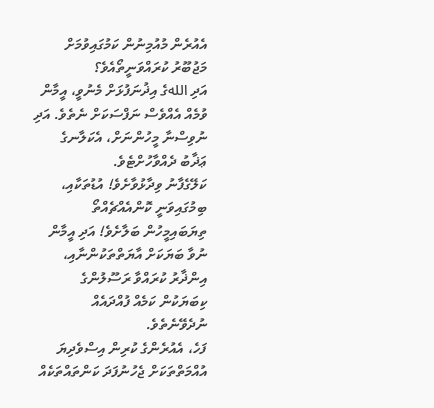އެއުރެން މުއުމިނުން ކަމުގައިވުމަށް މަޖުބޫރު ކުރައްވަނީތޯއެވެ؟
އަދި اللهގެ އިޛުނަފުޅަށް މެނުވީ، އީމާން ވުމެއް އެއްވެސް ނަފްސަކަށް ނެތެވެ. އަދި ނުވިސްނާ މީހުންނަށް، އެކަލާނގެ ޢަޛާބު ދެއްވާހުށްޓެވެ.
ކަލޭގެފާނު ވިދާޅުވާށެވެ! އުޑުތަކާއި، ބިމުގައިވަނީ ކޮންއެއްޗެއްތޯ ތިޔަބައިމީހުން ބަލާށެވެ! އަދި އީމާން ނުވާ ބަޔަކަށް އާޔަތްތަކުންނާއި، އިންޛާރު ކުރައްވާ ރަސޫލުންގެ ކިބަޔަކުން ކަމެއް ފުއްދައެއް ނުދެވޭނެތެވެ.
ފަހެ، އެއުރެންގެ ކުރިން އިސްވެދިޔަ އުއްމަތްތަކަށް ޖެހުނުފަދަ ކަންތައްތަކެއް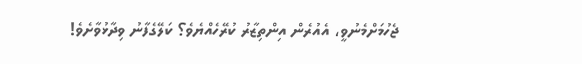ޖެހުމަށްމެނުވީ، އެއުރެން އިންތިޒާރު ކުރޭހެއްޔެވެ؟ ކަލޭގެފާނު ވިދާޅުވާށެވެ!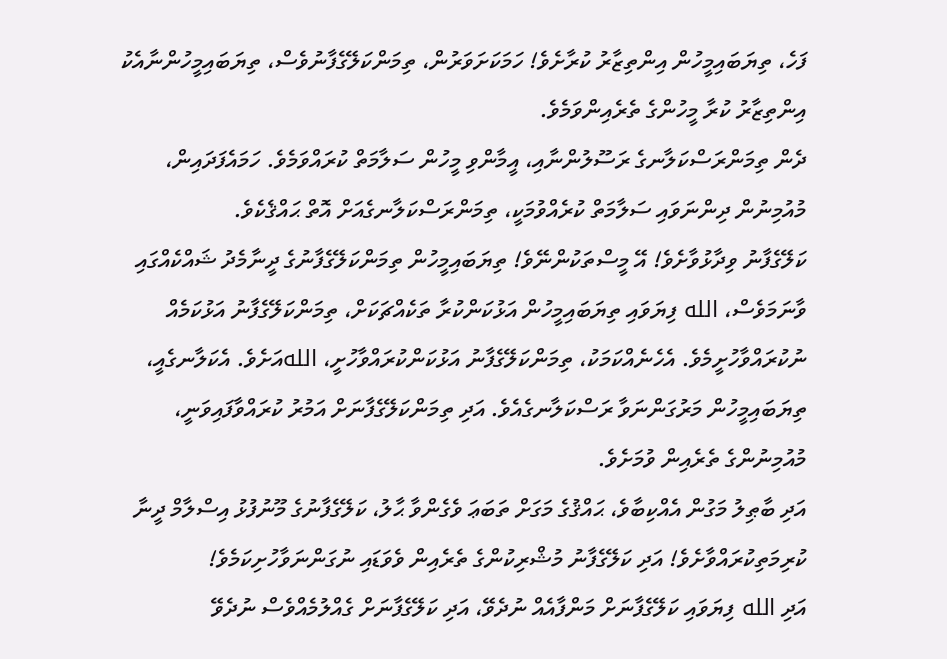ފަހެ، ތިޔަބައިމީހުން އިންތިޒާރު ކުރާށެވެ! ހަމަކަށަވަރުން، ތިމަންކަލޭގެފާނުވެސް، ތިޔަބައިމީހުންނާއެކު އިންތިޒާރު ކުރާ މީހުންގެ ތެރެއިންވަމެވެ.
ދެން ތިމަންރަސްކަލާނގެ ރަސޫލުންނާއި، އީމާންވި މީހުން ސަލާމަތް ކުރައްވަމެވެ. ހަމައެފަދައިން، މުއުމިނުން ދިންނަވައި ސަލާމަތް ކުރެއްވުމަކީ، ތިމަންރަސްކަލާނގެއަށް އޮތް ޙައްޤެކެވެ.
ކަލޭގެފާނު ވިދާޅުވާށެވެ! އޭ މީސްތަކުންނޭވެ! ތިޔަބައިމީހުން ތިމަންކަލޭގެފާނުގެ ދީނާމެދު ޝައްކެއްގައި ވާނަމަވެސް، الله ފިޔަވައި ތިޔަބައިމީހުން އަޅުކަންކުރާ ތަކެއްޗަކަށް، ތިމަންކަލޭގެފާނު އަޅުކަމެއް ނުކުރައްވާހުށީމެވެ. އެހެނެއްކަމަކު، ތިމަންކަލޭގެފާނު އަޅުކަންކުރައްވާހުށީ، اللهއަށެވެ. އެކަލާނގެއީ، ތިޔަބައިމީހުން މަރުގަންނަވާ ރަސްކަލާނގެއެވެ. އަދި ތިމަންކަލޭގެފާނަށް އަމުރު ކުރައްވާފައިވަނީ، މުއުމިނުންގެ ތެރެއިން ވުމަށެވެ.
އަދި ބާޠިލު މަގުން އެއްކިބާވެ، ޙައްޤުގެ މަގަށް ތަބަޢަ ވެގެންވާ ޙާލު، ކަލޭގެފާނުގެ މޫނުފުޅު އިސްލާމް ދީނާ ކުރިމަތިކުރައްވާށެވެ! އަދި ކަލޭގެފާނު މުޝްރިކުންގެ ތެރެއިން ވެވަޑައި ނުގަންނަވާހުށިކަމެވެ!
އަދި الله ފިޔަވައި ކަލޭގެފާނަށް މަންފާއެއް ނުދެވޭ، އަދި ކަލޭގެފާނަށް ގެއްލުމެއްވެސް ނުދެވޭ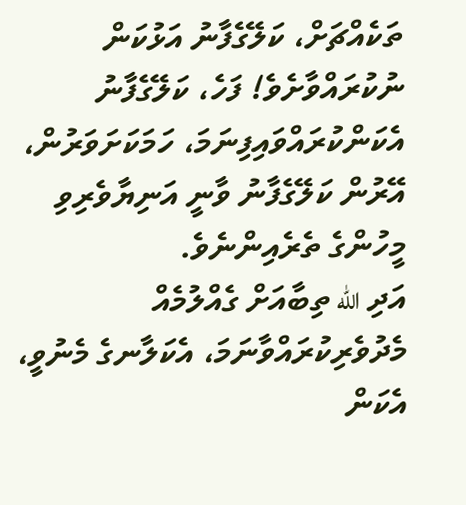ތަކެއްޗަށް، ކަލޭގެފާނު އަޅުކަން ނުކުރައްވާށެވެ! ފަހެ، ކަލޭގެފާނު އެކަންކުރައްވައިފިނަމަ، ހަމަކަށަވަރުން، އޭރުން ކަލޭގެފާނު ވާނީ އަނިޔާވެރިވި މީހުންގެ ތެރެއިންނެވެ.
އަދި الله ތިބާއަށް ގެއްލުމެއް މެދުވެރިކުރައްވާނަމަ، އެކަލާނގެ މެނުވީ، އެކަން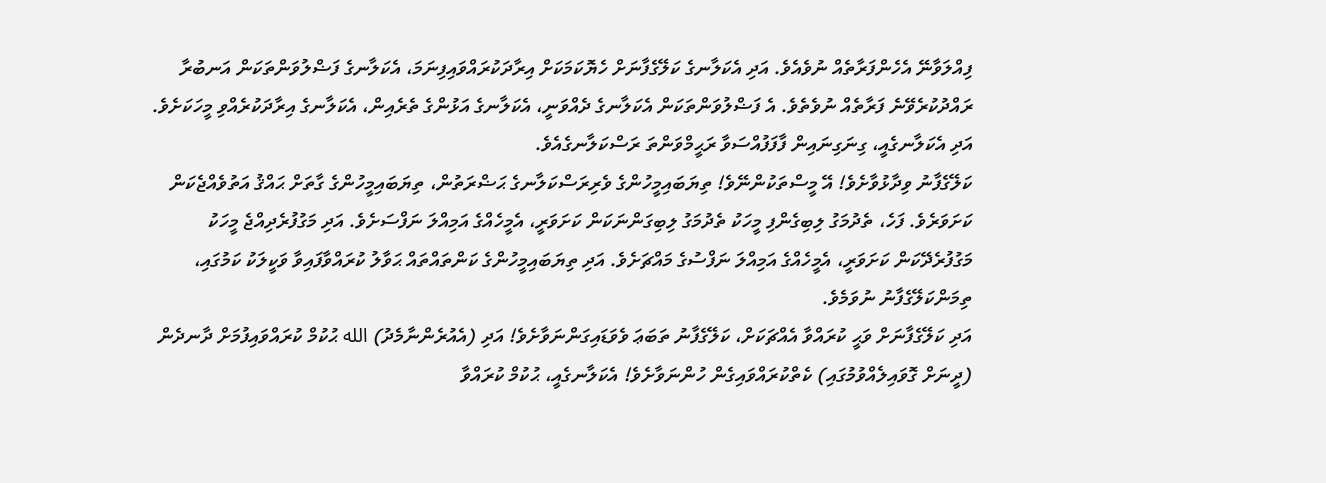ފިއްލަވާނޭ އެހެންފަރާތެއް ނުވެއެވެ. އަދި އެކަލާނގެ ކަލޭގެފާނަށް ހެޔޮކަމަކަށް އިރާދަކުރައްވައިފިނަމަ، އެކަލާނގެ ފަޟްލުވަންތަކަން އަނބުރާ ރައްދުކުރެވޭނެ ފަރާތެއް ނުވެތެވެ. އެ ފަޟްލުވަންތަކަން އެކަލާނގެ ދެއްވަނީ، އެކަލާނގެ އަޅުންގެ ތެރެއިން، އެކަލާނގެ އިރާދަކުރެއްވި މީހަކަށެވެ. އަދި އެކަލާނގެއީ، ގިނަގިނައިން ފާފަފުއްސަވާ ރަޙީމްވަންތަ ރަސްކަލާނގެއެވެ.
ކަލޭގެފާނު ވިދާޅުވާށެވެ! އޭ މީސްތަކުންނޭވެ! ތިޔަބައިމީހުންގެ ވެރިރަސްކަލާނގެ ޙަޟްރަތުން، ތިޔަބައިމީހުންގެ ގާތަށް ޙައްޤު އަތުވެއްޖެކަން ކަށަވަރެވެ. ފަހެ، ތެދުމަގު ލިބިގެންފި މީހަކު ތެދުމަގު ލިބިގަންނަކަން ކަށަވަރީ، އެމީހެއްގެ އަމިއްލަ ނަފްސަށެވެ. އަދި މަގުފުރެދިއްޖެ މީހަކު މަގުފުރެދޭކަން ކަށަވަރީ، އެމީހެއްގެ އަމިއްލަ ނަފްސުގެ މައްޗަށެވެ. އަދި ތިޔަބައިމީހުންގެ ކަންތައްތައް ޙަވާލު ކުރައްވާފައިވާ ވަކީލަކު ކަމުގައި، ތިމަންކަލޭގެފާނު ނުވަމެވެ.
އަދި ކަލޭގެފާނަށް ވަޙީ ކުރައްވާ އެއްޗަކަށް، ކަލޭގެފާނު ތަބަޢަ ވެވަޑައިގަންނަވާށެވެ! އަދި (އެއުރެންނާމެދު) الله ޙުކުމް ކުރައްވައިފުމަށް ދާނދެން (ދީނަށް ގޮވައިލެއްވުމުގައި) ކެތްކުރައްވައިގެން ހުންނަވާށެވެ! އެކަލާނގެއީ، ޙުކުމް ކުރައްވާ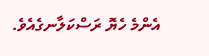އެންމެ ހެޔޮ ރަސްކަލާނގެއެވެ.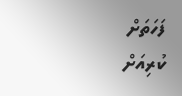ފަހަތަށް
ކުރިއަށް